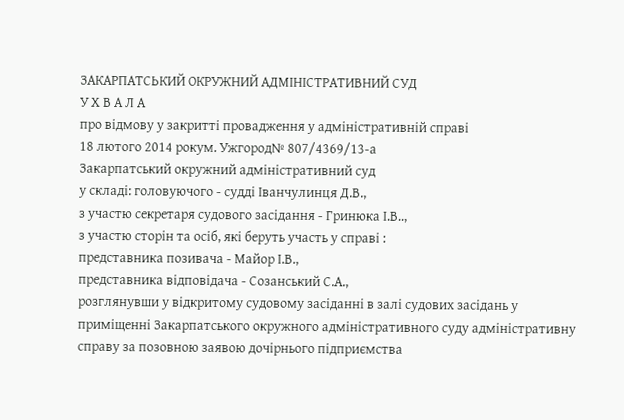ЗАКАРПАТСЬКИЙ ОКРУЖНИЙ АДМІНІСТРАТИВНИЙ СУД
У Х В А Л А
про відмову у закритті провадження у адміністративній справі
18 лютого 2014 рокум. Ужгород№ 807/4369/13-а
Закарпатський окружний адміністративний суд
у складі: головуючого - судді Іванчулинця Д.В.,
з участю секретаря судового засідання - Гринюка І.В..,
з участю сторін та осіб, які беруть участь у справі :
представника позивача - Майор І.В.,
представника відповідача - Созанський С.А.,
розглянувши у відкритому судовому засіданні в залі судових засідань у приміщенні Закарпатського окружного адміністративного суду адміністративну справу за позовною заявою дочірнього підприємства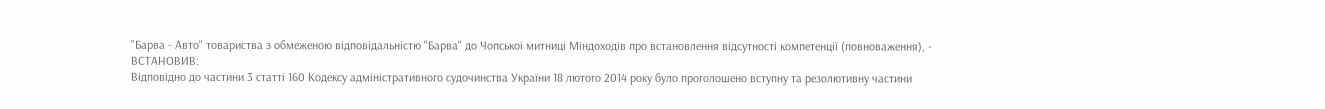"Барва - Авто" товариства з обмеженою відповідальністю "Барва" до Чопської митниці Міндоходів про встановлення відсутності компетенції (повноваження), -
ВСТАНОВИВ:
Відповідно до частини 3 статті 160 Кодексу адміністративного судочинства України 18 лютого 2014 року було проголошено вступну та резолютивну частини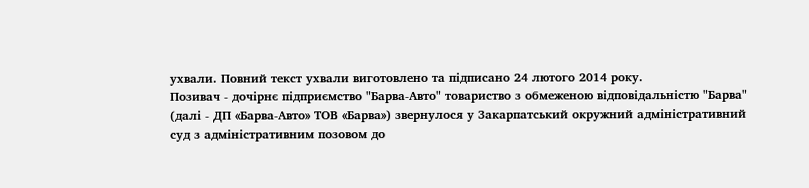ухвали. Повний текст ухвали виготовлено та підписано 24 лютого 2014 року.
Позивач - дочірнє підприємство "Барва-Авто" товариство з обмеженою відповідальністю "Барва" (далі - ДП «Барва-Авто» ТОВ «Барва») звернулося у Закарпатський окружний адміністративний суд з адміністративним позовом до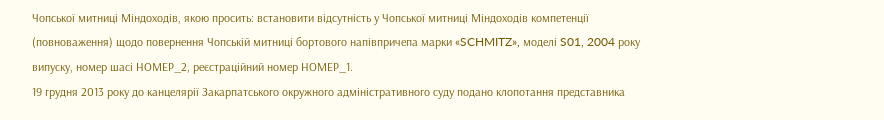Чопської митниці Міндоходів, якою просить: встановити відсутність у Чопської митниці Міндоходів компетенції (повноваження) щодо повернення Чопській митниці бортового напівпричепа марки «SCHMITZ», моделі S01, 2004 року випуску, номер шасі НОМЕР_2, реєстраційний номер НОМЕР_1.
19 грудня 2013 року до канцелярії Закарпатського окружного адміністративного суду подано клопотання представника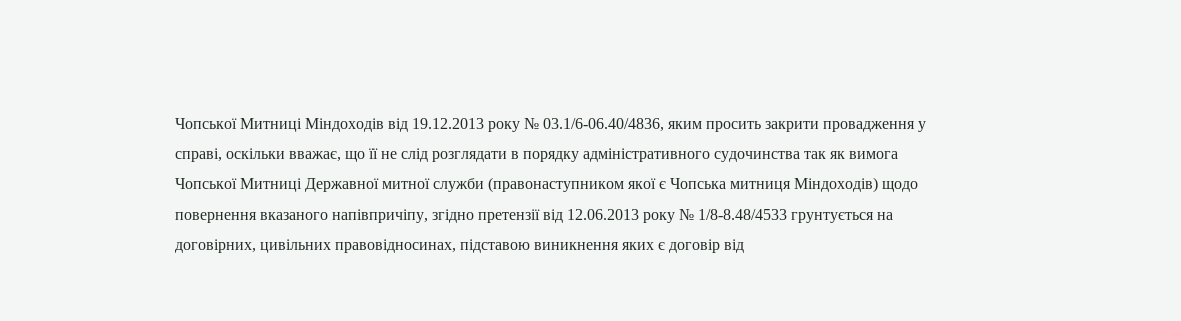Чопської Митниці Міндоходів від 19.12.2013 року № 03.1/6-06.40/4836, яким просить закрити провадження у справі, оскільки вважає, що її не слід розглядати в порядку адміністративного судочинства так як вимога Чопської Митниці Державної митної служби (правонаступником якої є Чопська митниця Міндоходів) щодо повернення вказаного напівпричіпу, згідно претензії від 12.06.2013 року № 1/8-8.48/4533 грунтується на договірних, цивільних правовідносинах, підставою виникнення яких є договір від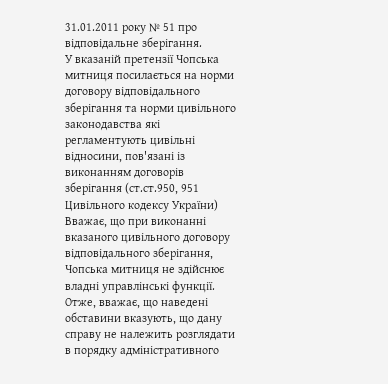31.01.2011 року № 51 про відповідальне зберігання.
У вказаній претензії Чопська митниця посилається на норми договору відповідального зберігання та норми цивільного законодавства які регламентують цивільні відносини, пов'язані із виконанням договорів зберігання (ст.ст.950, 951 Цивільного кодексу України)
Вважає, що при виконанні вказаного цивільного договору відповідального зберігання, Чопська митниця не здійснює владні управлінські функції.
Отже, вважає, що наведені обставини вказують, що дану справу не належить розглядати в порядку адміністративного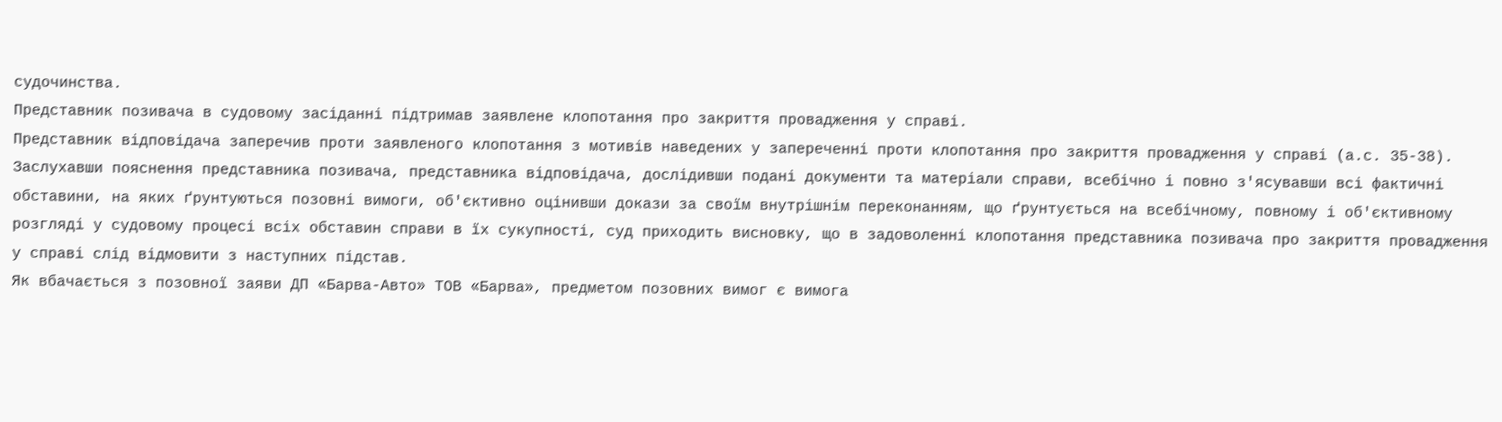судочинства.
Представник позивача в судовому засіданні підтримав заявлене клопотання про закриття провадження у справі.
Представник відповідача заперечив проти заявленого клопотання з мотивів наведених у запереченні проти клопотання про закриття провадження у справі (а.с. 35-38).
Заслухавши пояснення представника позивача, представника відповідача, дослідивши подані документи та матеріали справи, всебічно і повно з'ясувавши всі фактичні обставини, на яких ґрунтуються позовні вимоги, об'єктивно оцінивши докази за своїм внутрішнім переконанням, що ґрунтується на всебічному, повному і об'єктивному розгляді у судовому процесі всіх обставин справи в їх сукупності, суд приходить висновку, що в задоволенні клопотання представника позивача про закриття провадження у справі слід відмовити з наступних підстав.
Як вбачається з позовної заяви ДП «Барва-Авто» ТОВ «Барва», предметом позовних вимог є вимога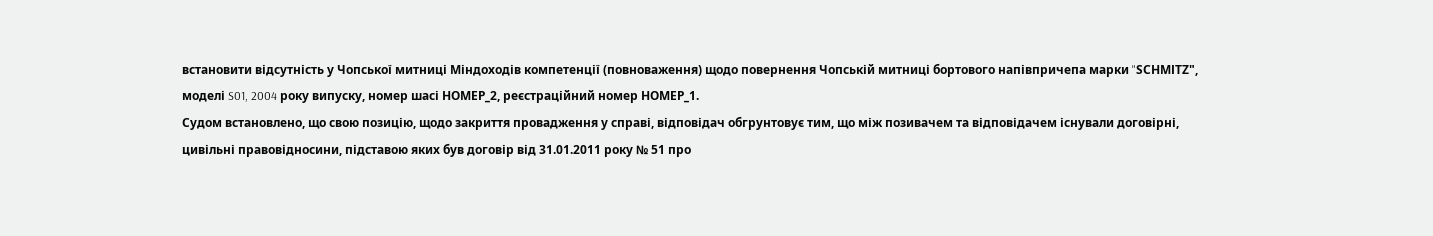встановити відсутність у Чопської митниці Міндоходів компетенції (повноваження) щодо повернення Чопській митниці бортового напівпричепа марки "SСНМІТZ", моделі S01, 2004 року випуску, номер шасі НОМЕР_2, реєстраційний номер НОМЕР_1.
Судом встановлено, що cвою позицію, щодо закриття провадження у справі, відповідач обгрунтовує тим, що між позивачем та відповідачем існували договірні, цивільні правовідносини, підставою яких був договір від 31.01.2011 року № 51 про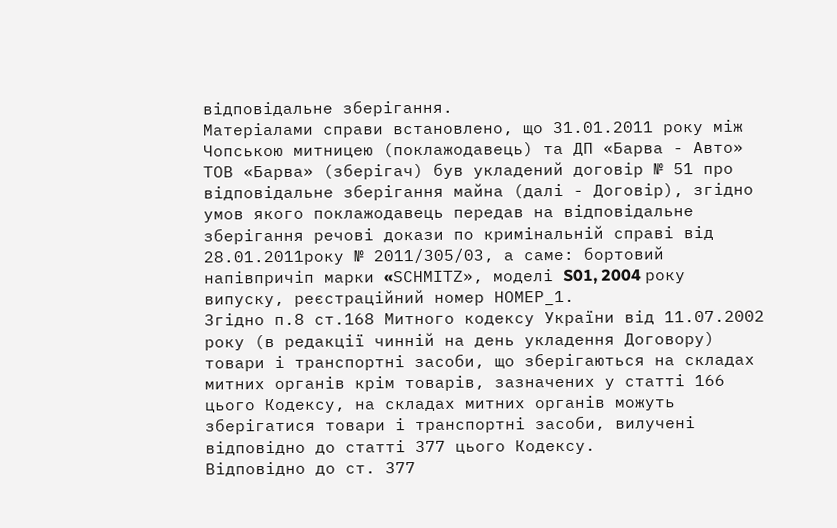відповідальне зберігання.
Матеріалами справи встановлено, що 31.01.2011 року між Чопською митницею (поклажодавець) та ДП «Барва - Авто» ТОВ «Барва» (зберігач) був укладений договір № 51 про відповідальне зберігання майна (далі - Договір), згідно умов якого поклажодавець передав на відповідальне зберігання речові докази по кримінальній справі від 28.01.2011року № 2011/305/03, а саме: бортовий напівпричіп марки «SСНМІТZ», моделі S01, 2004 року випуску, реєстраційний номер НОМЕР_1.
Згідно п.8 ст.168 Митного кодексу України від 11.07.2002 року (в редакції чинній на день укладення Договору) товари і транспортні засоби, що зберігаються на складах митних органів крім товарів, зазначених у статті 166 цього Кодексу, на складах митних органів можуть зберігатися товари і транспортні засоби, вилучені відповідно до статті 377 цього Кодексу.
Відповідно до ст. 377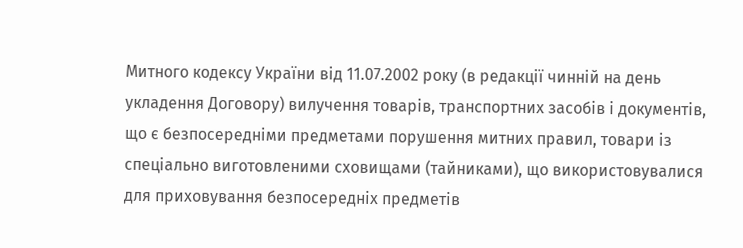Митного кодексу України від 11.07.2002 року (в редакції чинній на день укладення Договору) вилучення товарів, транспортних засобів і документів, що є безпосередніми предметами порушення митних правил, товари із спеціально виготовленими сховищами (тайниками), що використовувалися для приховування безпосередніх предметів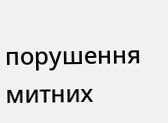порушення митних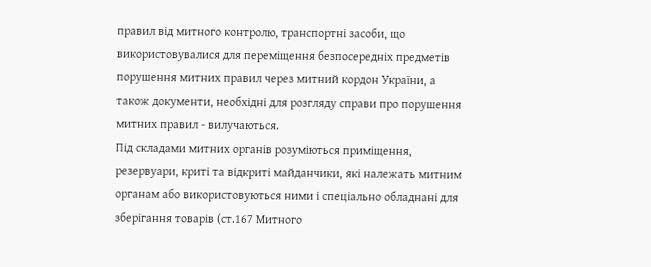правил від митного контролю, транспортні засоби, що використовувалися для переміщення безпосередніх предметів порушення митних правил через митний кордон України, а також документи, необхідні для розгляду справи про порушення митних правил - вилучаються.
Під складами митних органів розуміються приміщення, резервуари, криті та відкриті майданчики, які належать митним органам або використовуються ними і спеціально обладнані для зберігання товарів (ст.167 Митного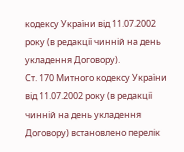кодексу України від 11.07.2002 року (в редакції чинній на день укладення Договору).
Ст. 170 Митного кодексу України від 11.07.2002 року (в редакції чинній на день укладення Договору) встановлено перелік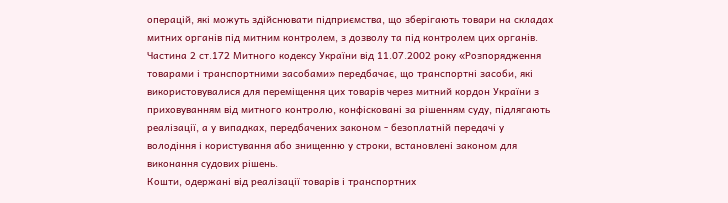операцій, які можуть здійснювати підприємства, що зберігають товари на складах митних органів під митним контролем, з дозволу та під контролем цих органів.
Частина 2 ст.172 Митного кодексу України від 11.07.2002 року «Розпорядження товарами і транспортними засобами» передбачає, що транспортні засоби, які використовувалися для переміщення цих товарів через митний кордон України з приховуванням від митного контролю, конфісковані за рішенням суду, підлягають реалізації, а у випадках, передбачених законом - безоплатній передачі у володіння і користування або знищенню у строки, встановлені законом для виконання судових рішень.
Кошти, одержані від реалізації товарів і транспортних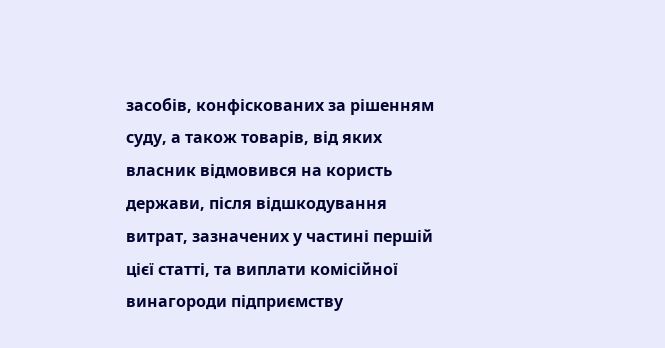засобів, конфіскованих за рішенням суду, а також товарів, від яких власник відмовився на користь держави, після відшкодування витрат, зазначених у частині першій цієї статті, та виплати комісійної винагороди підприємству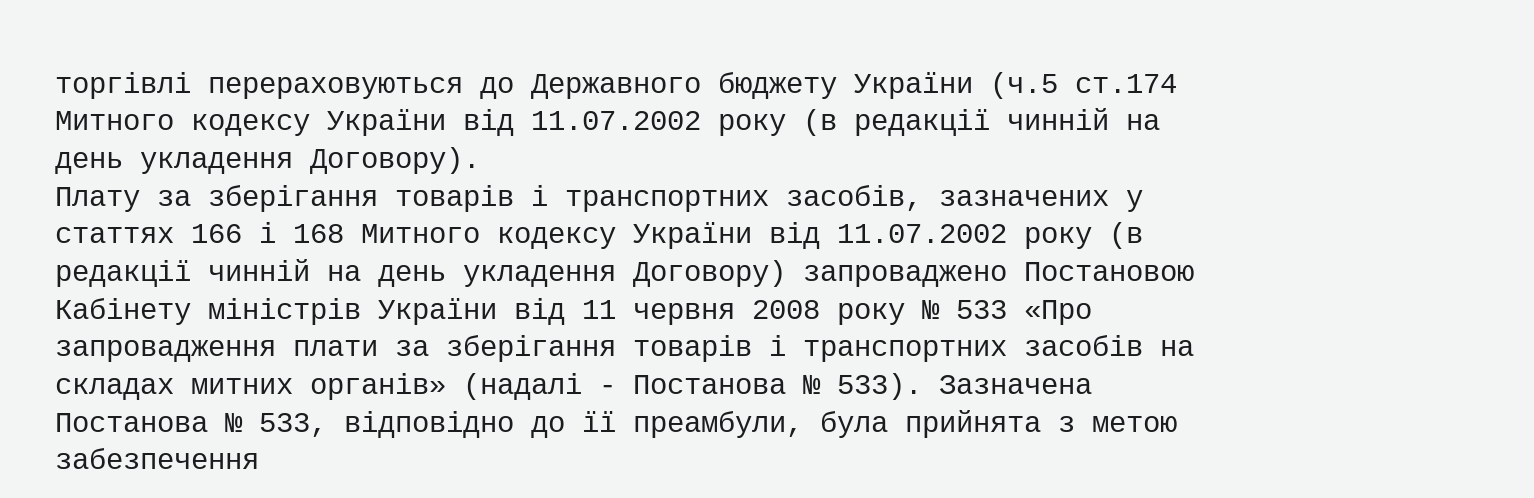торгівлі перераховуються до Державного бюджету України (ч.5 ст.174 Митного кодексу України від 11.07.2002 року (в редакції чинній на день укладення Договору).
Плату за зберігання товарів і транспортних засобів, зазначених у статтях 166 і 168 Митного кодексу України від 11.07.2002 року (в редакції чинній на день укладення Договору) запроваджено Постановою Кабінету міністрів України від 11 червня 2008 року № 533 «Про запровадження плати за зберігання товарів і транспортних засобів на складах митних органів» (надалі - Постанова № 533). Зазначена Постанова № 533, відповідно до її преамбули, була прийнята з метою забезпечення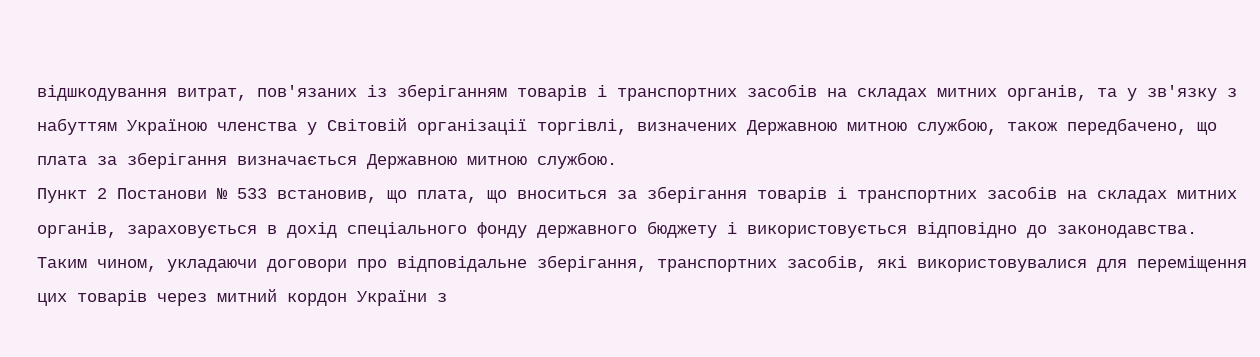відшкодування витрат, пов'язаних із зберіганням товарів і транспортних засобів на складах митних органів, та у зв'язку з набуттям Україною членства у Світовій організації торгівлі, визначених Державною митною службою, також передбачено, що плата за зберігання визначається Державною митною службою.
Пункт 2 Постанови № 533 встановив, що плата, що вноситься за зберігання товарів і транспортних засобів на складах митних органів, зараховується в дохід спеціального фонду державного бюджету і використовується відповідно до законодавства.
Таким чином, укладаючи договори про відповідальне зберігання, транспортних засобів, які використовувалися для переміщення цих товарів через митний кордон України з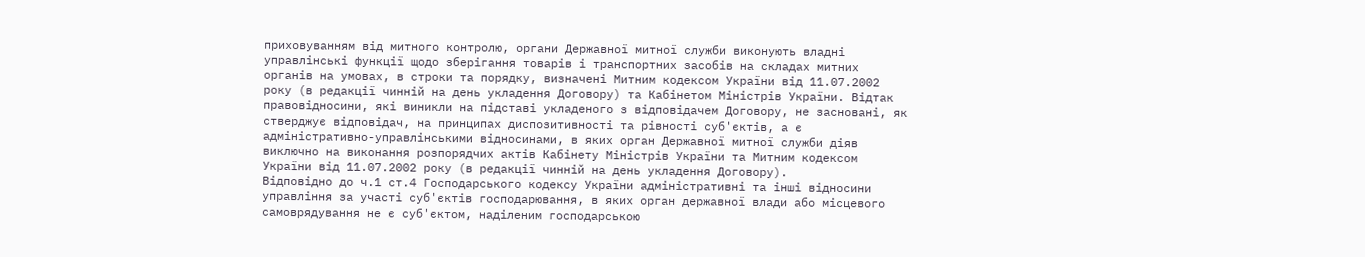приховуванням від митного контролю, органи Державної митної служби виконують владні управлінські функції щодо зберігання товарів і транспортних засобів на складах митних органів на умовах, в строки та порядку, визначені Митним кодексом України від 11.07.2002 року (в редакції чинній на день укладення Договору) та Кабінетом Міністрів України. Відтак правовідносини, які виникли на підставі укладеного з відповідачем Договору, не засновані, як стверджує відповідач, на принципах диспозитивності та рівності суб'єктів, а є адміністративно-управлінськими відносинами, в яких орган Державної митної служби діяв виключно на виконання розпорядчих актів Кабінету Міністрів України та Митним кодексом України від 11.07.2002 року (в редакції чинній на день укладення Договору).
Відповідно до ч.1 ст.4 Господарського кодексу України адміністративні та інші відносини управління за участі суб'єктів господарювання, в яких орган державної влади або місцевого самоврядування не є суб'єктом, наділеним господарською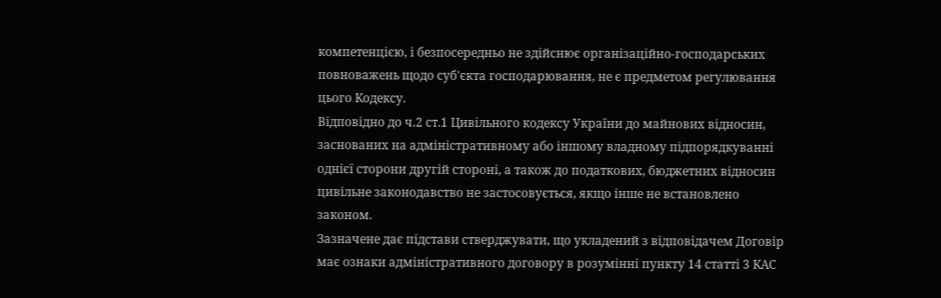компетенцією, і безпосередньо не здійснює організаційно-господарських повноважень щодо суб'єкта господарювання, не є предметом регулювання цього Кодексу.
Відповідно до ч.2 ст.1 Цивільного кодексу України до майнових відносин, заснованих на адміністративному або іншому владному підпорядкуванні однієї сторони другій стороні, а також до податкових, бюджетних відносин цивільне законодавство не застосовується, якщо інше не встановлено законом.
Зазначене дає підстави стверджувати, що укладений з відповідачем Договір має ознаки адміністративного договору в розумінні пункту 14 статті 3 КАС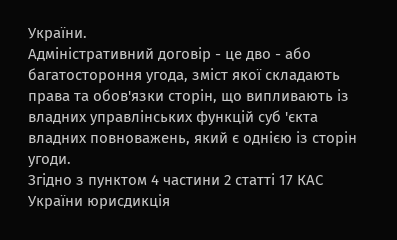України.
Адміністративний договір - це дво - або багатостороння угода, зміст якої складають права та обов'язки сторін, що випливають із владних управлінських функцій суб 'єкта владних повноважень, який є однією із сторін угоди.
Згідно з пунктом 4 частини 2 статті 17 КАС України юрисдикція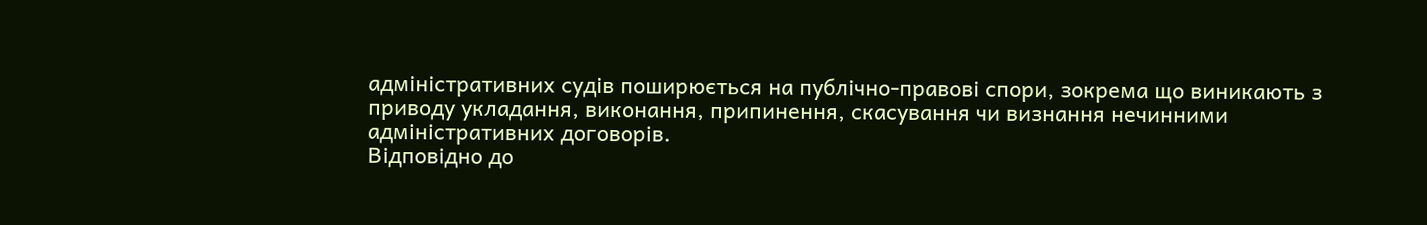адміністративних судів поширюється на публічно-правові спори, зокрема що виникають з приводу укладання, виконання, припинення, скасування чи визнання нечинними адміністративних договорів.
Відповідно до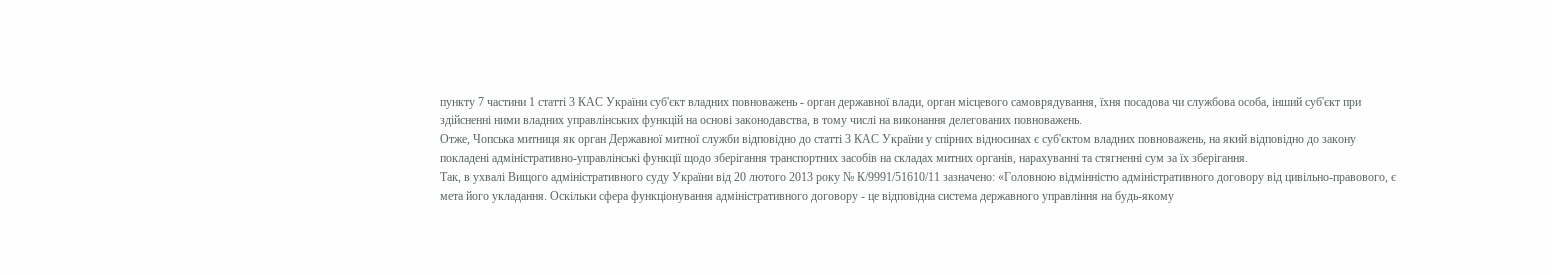пункту 7 частини 1 статті 3 КАС України суб'єкт владних повноважень - орган державної влади, орган місцевого самоврядування, їхня посадова чи службова особа, інший суб'єкт при здійсненні ними владних управлінських функцій на основі законодавства, в тому числі на виконання делегованих повноважень.
Отже, Чопська митниця як орган Державної митної служби відповідно до статті 3 КАС України у спірних відносинах є суб'єктом владних повноважень, на який відповідно до закону покладені адміністративно-управлінські функції щодо зберігання транспортних засобів на складах митних органів, нарахуванні та стягненні сум за їх зберігання.
Так, в ухвалі Вищого адміністративного суду України від 20 лютого 2013 року № К/9991/51610/11 зазначено: «Головною відмінністю адміністративного договору від цивільно-правового, є мета його укладання. Оскільки сфера функціонування адміністративного договору - це відповідна система державного управління на будь-якому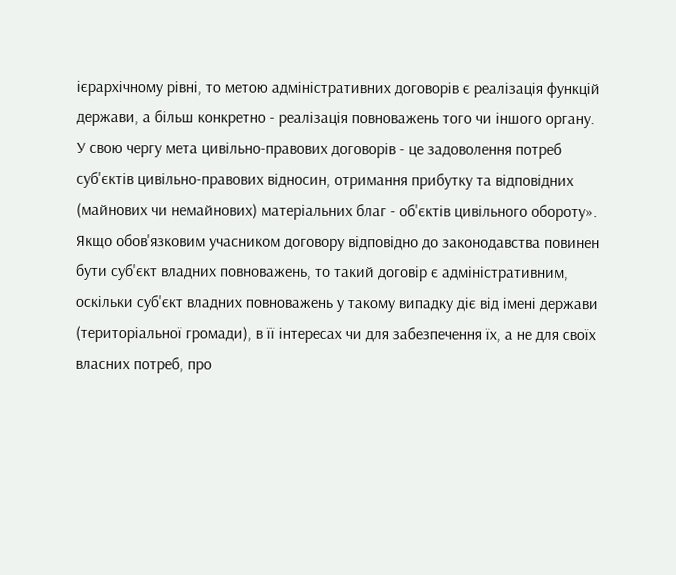ієрархічному рівні, то метою адміністративних договорів є реалізація функцій держави, а більш конкретно - реалізація повноважень того чи іншого органу. У свою чергу мета цивільно-правових договорів - це задоволення потреб суб'єктів цивільно-правових відносин, отримання прибутку та відповідних (майнових чи немайнових) матеріальних благ - об'єктів цивільного обороту».
Якщо обов'язковим учасником договору відповідно до законодавства повинен бути суб'єкт владних повноважень, то такий договір є адміністративним, оскільки суб'єкт владних повноважень у такому випадку діє від імені держави (територіальної громади), в її інтересах чи для забезпечення їх, а не для своїх власних потреб, про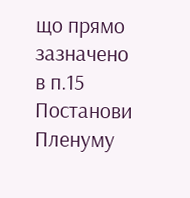що прямо зазначено в п.15 Постанови Пленуму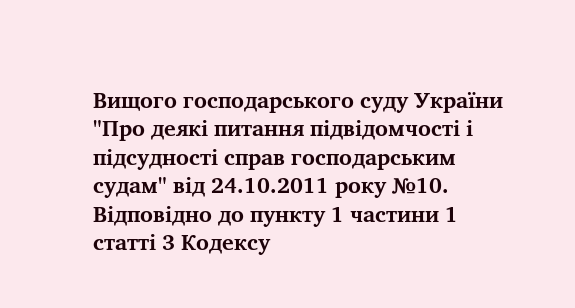Вищого господарського суду України "Про деякі питання підвідомчості і підсудності справ господарським судам" від 24.10.2011 року №10.
Відповідно до пункту 1 частини 1 статті 3 Кодексу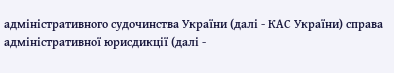адміністративного судочинства України (далі - КАС України) справа адміністративної юрисдикції (далі -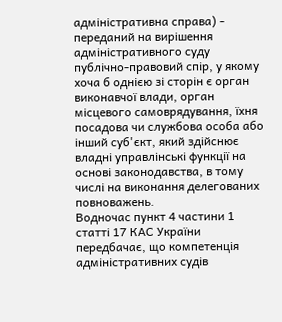адміністративна справа) - переданий на вирішення адміністративного суду публічно-правовий спір, у якому хоча б однією зі сторін є орган виконавчої влади, орган місцевого самоврядування, їхня посадова чи службова особа або інший суб'єкт, який здійснює владні управлінські функції на основі законодавства, в тому числі на виконання делегованих повноважень.
Водночас пункт 4 частини 1 статті 17 КАС України передбачає, що компетенція адміністративних судів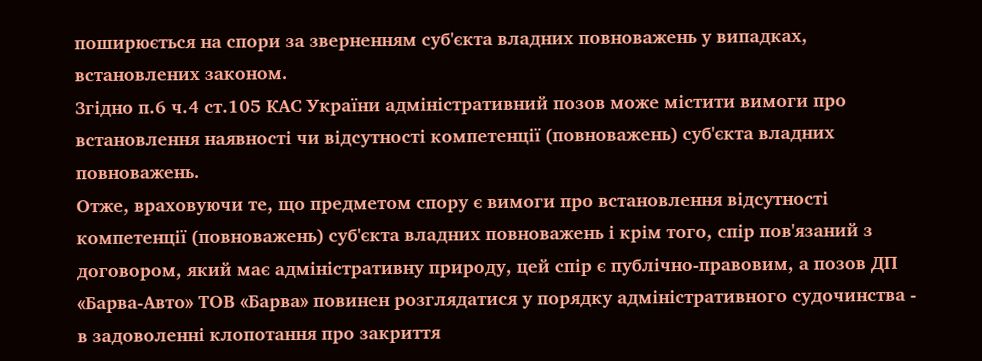поширюється на спори за зверненням суб'єкта владних повноважень у випадках, встановлених законом.
Згідно п.6 ч.4 ст.105 КАС України адміністративний позов може містити вимоги про встановлення наявності чи відсутності компетенції (повноважень) суб'єкта владних повноважень.
Отже, враховуючи те, що предметом спору є вимоги про встановлення відсутності компетенції (повноважень) суб'єкта владних повноважень і крім того, спір пов'язаний з договором, який має адміністративну природу, цей спір є публічно-правовим, а позов ДП «Барва-Авто» ТОВ «Барва» повинен розглядатися у порядку адміністративного судочинства - в задоволенні клопотання про закриття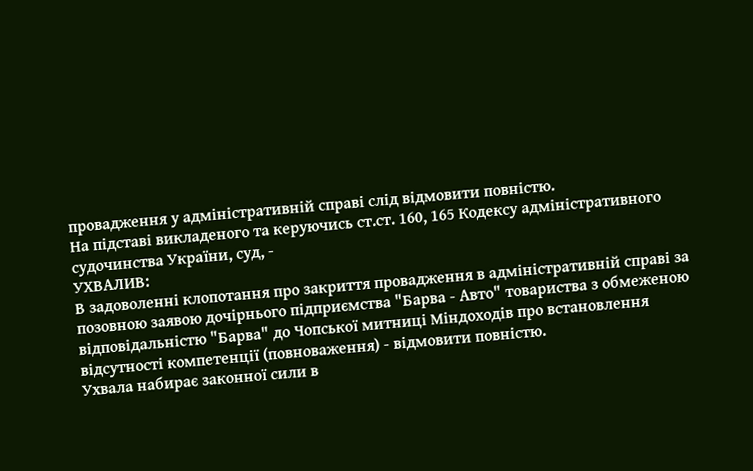провадження у адміністративній справі слід відмовити повністю.
На підставі викладеного та керуючись ст.ст. 160, 165 Кодексу адміністративного судочинства України, суд, -
УХВАЛИВ:
В задоволенні клопотання про закриття провадження в адміністративній справі за позовною заявою дочірнього підприємства "Барва - Авто" товариства з обмеженою відповідальністю "Барва" до Чопської митниці Міндоходів про встановлення відсутності компетенції (повноваження) - відмовити повністю.
Ухвала набирає законної сили в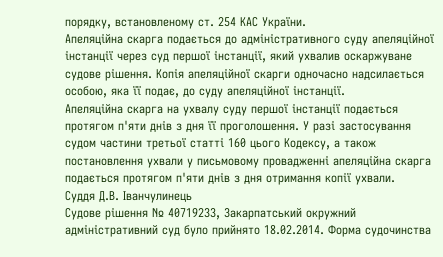порядку, встановленому ст. 254 КАС України.
Апеляційна скарга подається до адміністративного суду апеляційної інстанції через суд першої інстанції, який ухвалив оскаржуване судове рішення. Копія апеляційної скарги одночасно надсилається особою, яка її подає, до суду апеляційної інстанції.
Апеляційна скарга на ухвалу суду першої інстанції подається протягом п'яти днів з дня її проголошення. У разі застосування судом частини третьої статті 160 цього Кодексу, а також постановлення ухвали у письмовому провадженні апеляційна скарга подається протягом п'яти днів з дня отримання копії ухвали.
Суддя Д.В. Іванчулинець
Судове рішення № 40719233, Закарпатський окружний адміністративний суд було прийнято 18.02.2014. Форма судочинства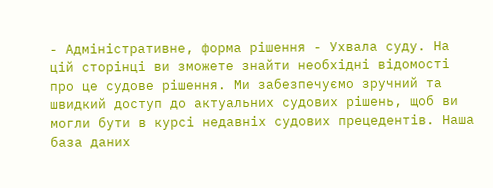- Адміністративне, форма рішення - Ухвала суду. На цій сторінці ви зможете знайти необхідні відомості про це судове рішення. Ми забезпечуємо зручний та швидкий доступ до актуальних судових рішень, щоб ви могли бути в курсі недавніх судових прецедентів. Наша база даних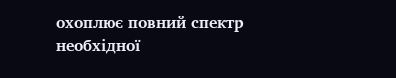охоплює повний спектр необхідної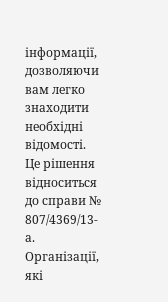інформації, дозволяючи вам легко знаходити необхідні відомості.
Це рішення відноситься до справи № 807/4369/13-а. Організації, які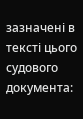зазначені в тексті цього судового документа: